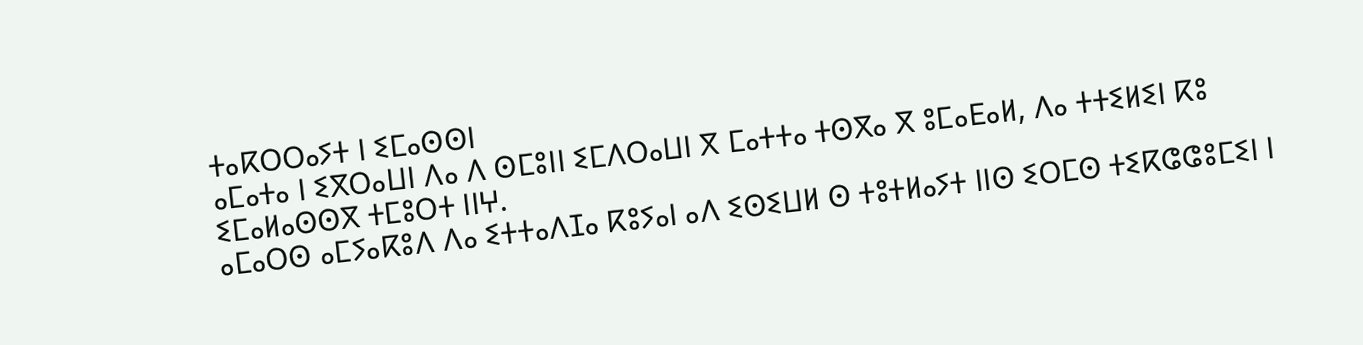ⵜⴰⴽⵔⵔⴰⵢⵜ ⵏ ⵉⵎⴰⵙⵙⵏ
ⴰⵎⴰⵜⴰ ⵏ ⵉⴳⵔⴰⵡⵏ ⴷⴰ ⴷ ⵙⵎⵓⵏⵏ ⵉⵎⴷⵔⴰⵡⵏ ⴳ ⵎⴰⵜⵜⴰ ⵜⵙⴳⴰ ⴳ ⵓⵎⴰⴹⴰⵍ, ⴷⴰ ⵜⵜⵉⵍⵉⵏ ⴽⵓ ⵉⵎⴰⵍⴰⵙⵙⴳ ⵜⵎⵓⵔⵜ ⵏⵏⵖ.
ⴰⵎⴰⵔⵙ ⴰⵎⵢⴰⴽⵓⴷ ⴷⴰ ⵉⵜⵜⴰⴷⵊⴰ ⴽⵓⵢⴰⵏ ⴰⴷ ⵉⵙⵉⵡⵍ ⵙ ⵜⵓⵜⵍⴰⵢⵜ ⵏⵏⵙ ⵉⵔⵎⵙ ⵜⵉⴽⵛⵛⵓⵎⵉⵏ ⵏ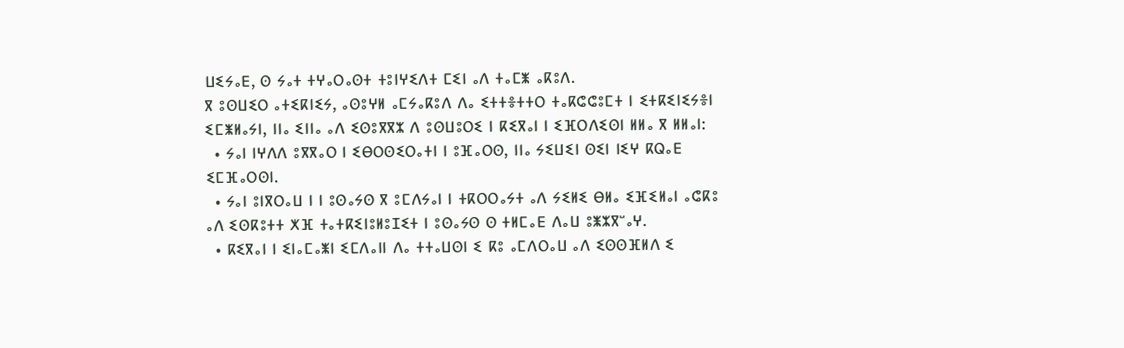ⵡⵉⵢⴰⴹ, ⵙ ⵢⴰⵜ ⵜⵖⴰⵔⴰⵙⵜ ⵜⵓⵏⵖⵉⴷⵜ ⵎⵉⵏ ⴰⴷ ⵜⴰⵎⵥ ⴰⴽⵓⴷ.
ⴳ ⵓⵙⵡⵉⵔ ⴰⵜⵉⴽⵏⵉⵢ, ⴰⵙⵓⵖⵍ ⴰⵎⵢⴰⴽⵓⴷ ⴷⴰ ⵉⵜⵜⴻⵜⵜⵔ ⵜⴰⴽⵛⵛⵓⵎⵜ ⵏ ⵉⵜⴽⵉⵏⵉⵢⴻⵏ ⵉⵎⵥⵍⴰⵢⵏ, ⵏⵏⴰ ⵉⵏⵏⴰ ⴰⴷ ⵉⵙⵓⴳⴳⵣ ⴷ ⵓⵙⵡⵓⵔⵉ ⵏ ⴽⵉⴳⴰⵏ ⵏ ⵉⴼⵔⴷⵉⵙⵏ ⵍⵍⴰ ⴳ ⵍⵍⴰⵏ:
  • ⵢⴰⵏ ⵏⵖⴷⴷ ⵓⴳⴳⴰⵔ ⵏ ⵉⴱⵔⵙⵉⵔⴰⵜⵏ ⵏ ⵓⴼⴰⵔⵙ, ⵏⵏⴰ ⵢⵉⵡⵉⵏ ⵙⵉⵏ ⵏⵉⵖ ⴽⵕⴰⴹ ⵉⵎⴼⴰⵔⵙⵏ.
  • ⵢⴰⵏ ⵓⵏⴳⵔⴰⵡ ⵏ ⵏ ⵓⵙⴰⵢⵙ ⴳ ⵓⵎⴷⵢⴰⵏ ⵏ ⵜⴽⵔⵔⴰⵢⵜ ⴰⴷ ⵢⵉⵍⵉ ⴱⵍⴰ ⵉⴼⵉⵍⴰⵏ ⴰⵛⴽⵓ ⴰⴷ ⵉⵙⴽⵓⵜⵜ ⵅⴼ ⵜⴰⵜⴽⵉⵏⵓⵍⵓⵊⵉⵜ ⵏ ⵓⵙⴰⵢⵙ ⵙ ⵜⵍⵎⴰⴹ ⴷⴰⵡ ⵓⵥⵣⴳⵯⴰⵖ.
  • ⴽⵉⴳⴰⵏ ⵏ ⵉⵏⴰⵎⴰⵥⵏ ⵉⵎⴷⴰⵏⵏ ⴷⴰ ⵜⵜⴰⵡⵙⵏ ⵉ ⴽⵓ ⴰⵎⴷⵔⴰⵡ ⴰⴷ ⵉⵙⵙⴼⵍⴷ ⵉ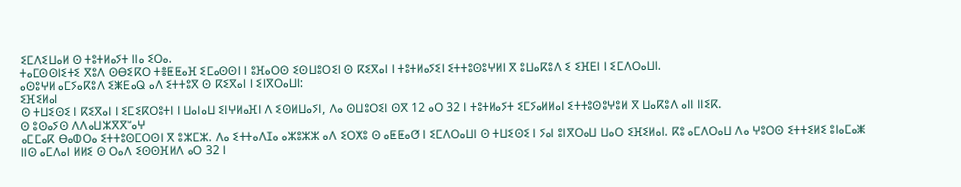ⵉⵎⴷⵉⵡⴰⵍ ⵙ ⵜⵓⵜⵍⴰⵢⵜ ⵏⵏⴰ ⵉⵔⴰ.
ⵜⴰⵎⵙⵙⵏⵉⵜⵉ ⴳⵓⴷ ⵙⴱⵉⴽⵔ ⵜⴻⵟⵟⴰⴼ ⵉⵎⴰⵙⵙⵏ ⵏ ⵓⴼⴰⵔⵙ ⵉⵙⵡⵓⵔⵉⵏ ⵙ ⴽⵉⴳⴰⵏ ⵏ ⵜⵓⵜⵍⴰⵢⵉⵏ ⵉⵜⵜⵓⵙⵓⵖⵍⵏ ⴳ ⵓⵡⴰⴽⵓⴷ ⵉ ⵉⴼⴹⵏ ⵏ ⵉⵎⴷⵔⴰⵡⵏ.
ⴰⵙⵓⵖⵍ ⴰⵎⵢⴰⴽⵓⴷ ⵉⵥⴹⴰⵕ ⴰⴷ ⵉⵜⵜⵓⴳ ⵙ ⴽⵉⴳⴰⵏ ⵏ ⵉⵏⴳⵔⴰⵡⵏ:
ⵉⴼⵉⵍⴰⵏ
ⵙ ⵜⵡⵉⵙⵉ ⵏ ⴽⵉⴳⴰⵏ ⵏ ⵉⵎⵉⴽⵔⵓⵜⵏ ⵏ ⵡⴰⵏⴰⵡ ⵉⵏⵖⵍⴰⴼⵏ ⴷ ⵉⵙⵍⵡⴰⵢⵏ, ⴷⴰ ⵙⵡⵓⵔⵉⵏ ⵙⴳ 12 ⴰⵔ 32 ⵏ ⵜⵓⵜⵍⴰⵢⵜ ⵉⵎⵢⴰⵍⵍⴰⵏ ⵉⵜⵜⵓⵙⵓⵖⵓⵍ ⴳ ⵡⴰⴽⵓⴷ ⴰⵏⵏ ⵏⵏⵉⴽ.
ⵙ ⵓⵙⴰⵢⵙ ⴷⴷⴰⵡⵣⴳⴳⵯⴰⵖ
ⴰⵎⵎⴰⴽ ⴱⴰⵀⵔⴰ ⵉⵜⵜⵓⵙⵎⵔⵙⵏ ⴳ ⵓⵣⵎⵣ. ⴷⴰ ⵉⵜⵜⴰⴷⵊⴰ ⴰⵣⵓⵣⵣ ⴰⴷ ⵉⵔⵅⵓ ⵙ ⴰⵟⵟⴰⵚ ⵏ ⵉⵎⴷⵔⴰⵡⵏ ⵙ ⵜⵡⵉⵙⵉ ⵏ ⵢⴰⵏ ⵓⵏⴳⵔⴰⵡ ⵡⴰⵔ ⵉⴼⵉⵍⴰⵏ. ⴽⵓ ⴰⵎⴷⵔⴰⵡ ⴷⴰ ⵖⵓⵔⵙ ⵉⵜⵜⵉⵍⵉ ⵓⵏⴰⵎⴰⵥ ⵏⵏⵙ ⴰⵎⴷⴰⵏ ⵍⵍⵉ ⵙ ⵔⴰⴷ ⵉⵙⵙⴼⵍⴷ ⴰⵔ 32 ⵏ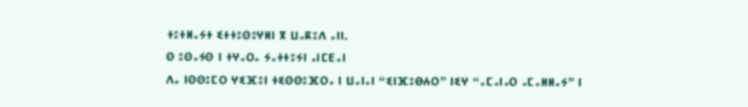ⵜⵓⵜⵍⴰⵢⵜ ⵉⵜⵜⵓⵙⵓⵖⵍⵏ ⴳ ⵡⴰⴽⵓⴷ ⴰⵏⵏ.
ⵙ ⵓⵙⴰⵢⵙ ⵏ ⵜⵖⴰⵔⴰ ⵢⴰⵜⵜⵓⵢⵏ ⴰⵏⵎⴹⴰⵏ
ⴷⴰ ⵏⵙⵙⵓⵎⵔ ⵖⵉⴼⵓⵏ ⵜⵉⵙⵙⵓⴼⵔⴰ ⵏ ⵡⴰⵏⴰⵏ “ⵉⵏⴼⵓⴱⵄⵔ” ⵏⵉⵖ “ⴰⵎⴰⵏⴰⵔ ⴰⵎⴰⵍⵍⴰⵢ” ⵏ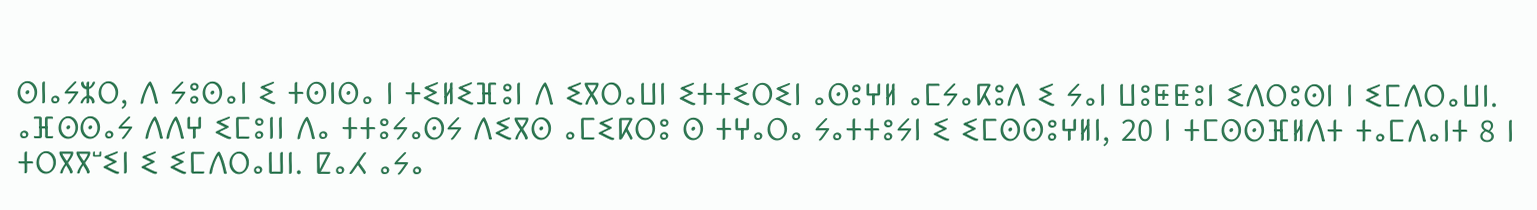ⵙⵏⴰⵢⵣⵔ, ⴷ ⵢⵓⵙⴰⵏ ⵉ ⵜⵙⵏⵙⴰ ⵏ ⵜⵉⵍⵉⴼⵓⵏ ⴷ ⵉⴳⵔⴰⵡⵏ ⵉⵜⵜⵉⵔⵉⵏ ⴰⵙⵓⵖⵍ ⴰⵎⵢⴰⴽⵓⴷ ⵉ ⵢⴰⵏ ⵡⵓⵟⵟⵓⵏ ⵉⴷⵔⵓⵙⵏ ⵏ ⵉⵎⴷⵔⴰⵡⵏ. ⴰⴼⵙⵙⴰⵢ ⴷⴷⵖ ⵉⵎⵓⵏⵏ ⴷⴰ ⵜⵜⵓⵢⴰⵙⵢ ⴷⵉⴳⵙ ⴰⵎⵉⴽⵔⵓ ⵙ ⵜⵖⴰⵔⴰ ⵢⴰⵜⵜⵓⵢⵏ ⵉ ⵉⵎⵙⵙⵓⵖⵍⵏ, 20 ⵏ ⵜⵎⵙⵙⴼⵍⴷⵜ ⵜⴰⵎⴷⴰⵏⵜ 8 ⵏ ⵜⵔⴳⴳⵯⵉⵏ ⵉ ⵉⵎⴷⵔⴰⵡⵏ. ⵇⴰⵃ ⴰⵢⴰ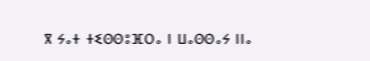ⴳ ⵢⴰⵜ ⵜⵉⵙⵙⵓⴼⵔⴰ ⵏ ⵡⴰⵙⵙⴰⵢ ⵏⵏⴰ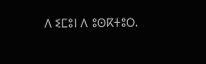ⴷ ⵉⵎⵓⵏ ⴷ ⵓⵙⴽⵜⵓⵔ.